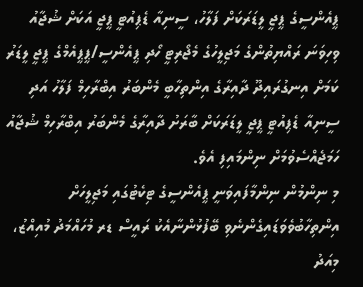ޕީއެންސީގެ ޕީޖީ ލީޑަރަކަށް ފަލާހު، ސީނިއާ ޑެޕިއުޓީ ޕީޖީ އަކަށް ޝުޖާއު
ވިހިވަނަ ރައްޔިތުންގެ މަޖިލީހުގެ މެޖޯރިޓީ ހޯދި ޕީއެންސީ/ޕީޕީއެމްގެ ޕީޖީ ލީޑަރު ކަމަށް އިނގުރައިދޫ ދާއިރާގެ އިންތިހާބީ މެންބަރު އިބްރާހިމް ފަލާހު އަދި ސީނިއާ ޑެޕިއުޓީ ޕީޖީ ލީޑަރަކަށް ބާރަށު ދާއިރާގެ މެންބަރު އިބްރާހިމް ޝުޖާއު ހަމަޖެއްސެވުމަށް ނިންމައިފި އެވެ.
މި ނިންމުން ނިންމާފައިވަނީ ޕީއެންސީގެ ޓިކެޓުގައި މަޖިލީހަށް އިންތިހާބުވެވަޑައިގެންނެވި ބޭފުޅުންނާއެކު ރައީސް ޑރ މުހައްމަދު މުއިއްޒު، މިއަދު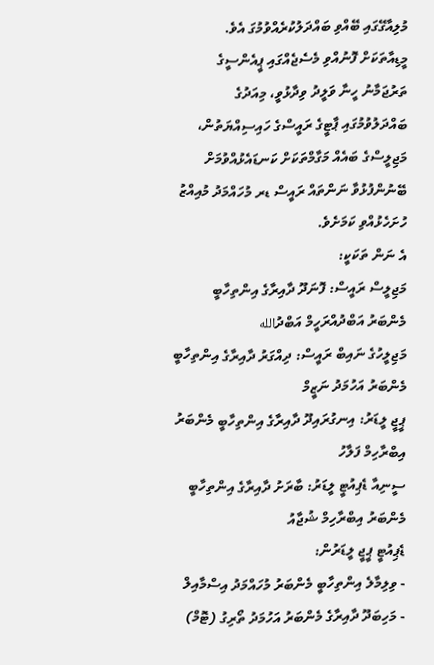މުލިއާގޭގައި ބޭއްވި ބައްދަލުކުރެއްވުމުގަ އެވެ.
މީޑިއާތަކަށް ފޮނުއްވި މެސެޖެއްގައި ޕީއެންސީގެ ތަރުޖަމާނު ހީނާ ވަލީދު ވިދާޅުވީ، މިއަދުގެ ބައްދަލުވުމުގައި ޕާޓީގެ ރައީސްގެ ހައިސިއްޔަތުން، މަޖިލީސްގެ ބައެއް މަގާމްތަކަށް ކަނޑައެޅުއްވުމަށް ބޭނުންފުޅުވާ ނަންތައް ރައީސް ޑރ މުހައްމަދު މުއިއްޒު ހުށަހެޅުއްވި ކަމަށެވެ.
އެ ނަން ތަކަކީ:
މަޖިލީސް ރައީސް: ފޮނަދޫ ދާއިރާގެ އިންތިހާބީ މެންބަރު އަބްދުއްރަހީމް އަބްދުالله
މަޖިލީހުގެ ނައިބް ރައީސް: ދިއްގަރު ދާއިރާގެ އިންތިހާބީ މެންބަރު އަހުމަދު ނަޒީމް
ޕީޖީ ލީޑަރު: އިނގުރައިދޫ ދާއިރާގެ އިންތިހާބީ މެންބަރު އިބްރާހިމް ފަލާހު
ސީނިއާ ޑެޕިއުޓީ ލީޑަރު: ބާރަށު ދާއިރާގެ އިންތިހާބީ މެންބަރު އިބްރާހިމް ޝުޖާއު
ޑެޕިއުޓީ ޕީޖީ ލީޑަރުން:
- ވިލިމާލެ އިންތިހާބީ މެންބަރު މުހައްމަދު އިސްމާއިލް
- މަހިބަދޫ ދާއިރާގެ މެންބަރު އަހުމަދު ތޯރިގު (ޓޮމް)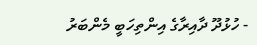- ހުޅުދޫ ދާއިރާގެ އިންތިހަބީ މެންބަރު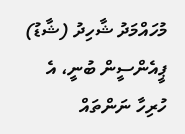މުހައްމަދު ޝާހިދު (ޝާޑު)
ޕީއެންސީން ބުނީ، އެ ހުރިހާ ނަންތައް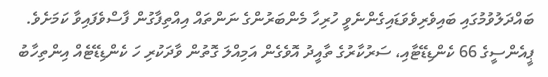ބައްދަލުވުމުގައި ބައިވެރިވެވަޑައިގެންނެވީ ހުރިހާ މެންބަރުންގެ ނަންތައް އިއްތިފާގުން ފާސްވެފައިވާ ކަމަށެވެ.
ޕީއެންސީގެ 66 ކެންޑިޑޭޓާއި، ސަރުކާރުގެ ތާއީދު އޮވެގެން އަމިއްލަ ގޮތުން ވާދަކުރި ހަ ކެންޑިޑޭޓެއް އިންތިހާބު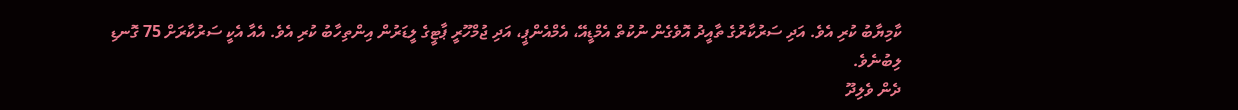ކާމިޔާބު ކުރި އެވެ. އަދި ސަރުކާރުގެ ތާއީދު އޮވެގެން ނުކުތް އެމްޑީއޭ، އެމްއެންޕީ، އަދި ޖުމްހޫރީ ޕާޓީގެ ލީޑަރުން އިންތިހާބު ކުރި އެވެ. އެއާ އެކީ ސަރުކާރަށް 75 ގޮނޑި ލިބުނެވެ.
ދެން ވެލިދޫ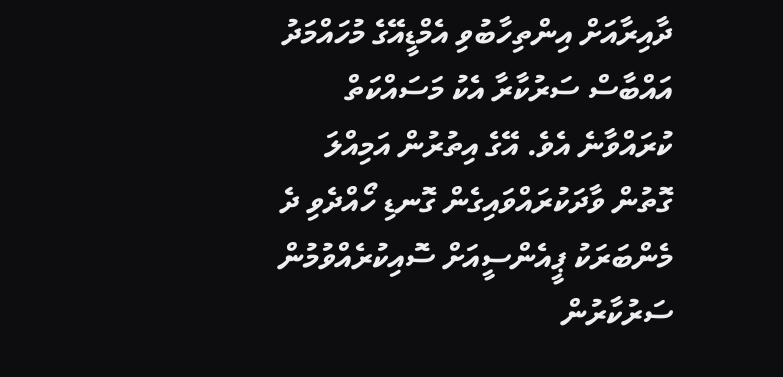ދާއިރާއަށް އިންތިހާބުވި އެމްޑީއޭގެ މުހައްމަދު އައްބާސް ސަރުކާރާ އެކު މަސައްކަތް ކުރައްވާނެ އެވެ. އޭގެ އިތުރުން އަމިއްލަ ގޮތުން ވާދަކުރައްވައިގެން ގޮނޑި ހޯއްދެވި ދެ މެންބަރަކު ޕީއެންސީއަށް ސޮއިކުރެއްވުމުން ސަރުކާރުން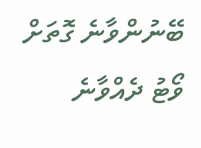ބޭނުންވާނެ ގޮތަށް ވޯޓު ދެއްވާނެ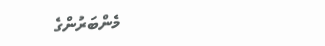މެންބަރުންގެ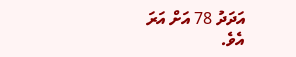އަދަދު 78 އަށް އަރަ އެވެ.